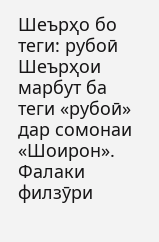Шеърҳо бо теги: рубоӣ
Шеърҳои марбут ба теги «рубоӣ» дар сомонаи «Шоирон».
Фалаки филзӯри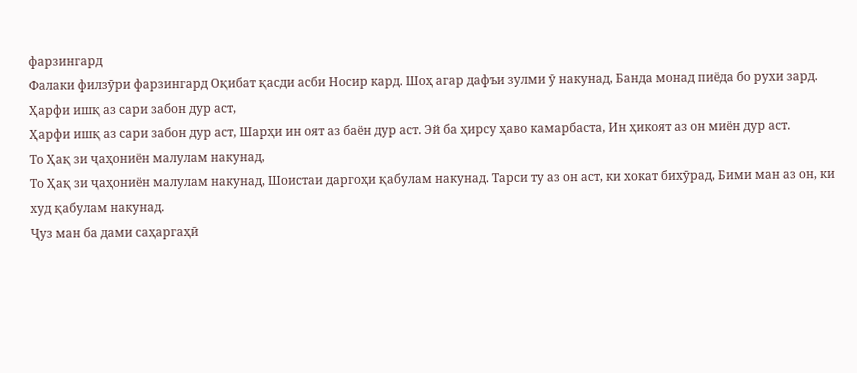фарзингард
Фалаки филзӯри фарзингард Оқибат қасди асби Носир кард. Шоҳ агар дафъи зулми ӯ накунад, Банда монад пиёда бо рухи зард.
Ҳарфи ишқ аз сари забон дур аст,
Ҳарфи ишқ аз сари забон дур аст, Шарҳи ин оят аз баён дур аст. Эй ба ҳирсу ҳаво камарбаста, Ин ҳикоят аз он миён дур аст.
То Ҳақ зи ҷаҳониён малулам накунад,
То Ҳақ зи ҷаҳониён малулам накунад, Шоистаи даргоҳи қабулам накунад. Тарси ту аз он аст, ки хокат бихӯрад, Бими ман аз он, ки худ қабулам накунад.
Ҷуз ман ба дами саҳаргаҳӣ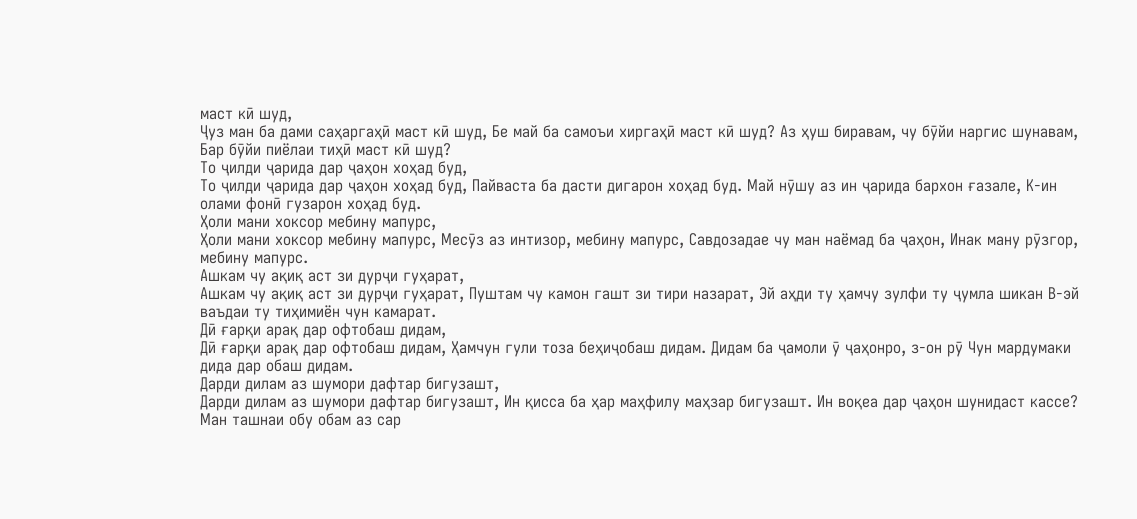маст кӣ шуд,
Ҷуз ман ба дами саҳаргаҳӣ маст кӣ шуд, Бе май ба самоъи хиргаҳӣ маст кӣ шуд? Аз ҳуш биравам, чу бӯйи наргис шунавам, Бар бӯйи пиёлаи тиҳӣ маст кӣ шуд?
То ҷилди ҷарида дар ҷаҳон хоҳад буд,
То ҷилди ҷарида дар ҷаҳон хоҳад буд, Пайваста ба дасти дигарон хоҳад буд. Май нӯшу аз ин ҷарида бархон ғазале, К-ин олами фонӣ гузарон хоҳад буд.
Ҳоли мани хоксор мебину мапурс,
Ҳоли мани хоксор мебину мапурс, Месӯз аз интизор, мебину мапурс, Савдозадае чу ман наёмад ба ҷаҳон, Инак ману рӯзгор, мебину мапурс.
Ашкам чу ақиқ аст зи дурҷи гуҳарат,
Ашкам чу ақиқ аст зи дурҷи гуҳарат, Пуштам чу камон гашт зи тири назарат, Эй аҳди ту ҳамчу зулфи ту ҷумла шикан В-эй ваъдаи ту тиҳимиён чун камарат.
Дӣ ғарқи арақ дар офтобаш дидам,
Дӣ ғарқи арақ дар офтобаш дидам, Ҳамчун гули тоза беҳиҷобаш дидам. Дидам ба ҷамоли ӯ ҷаҳонро, з-он рӯ Чун мардумаки дида дар обаш дидам.
Дарди дилам аз шумори дафтар бигузашт,
Дарди дилам аз шумори дафтар бигузашт, Ин қисса ба ҳар маҳфилу маҳзар бигузашт. Ин воқеа дар ҷаҳон шунидаст кассе? Ман ташнаи обу обам аз сар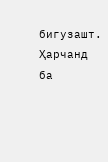бигузашт.
Ҳарчанд ба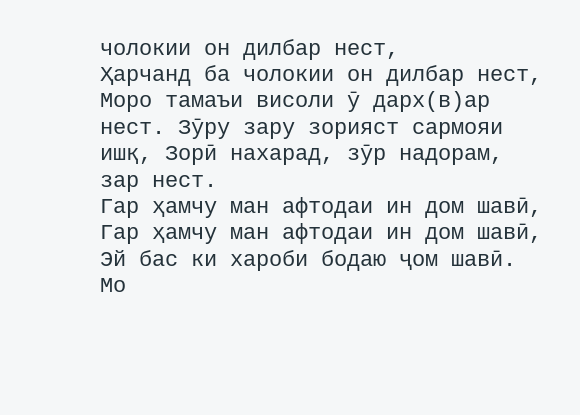чолокии он дилбар нест,
Ҳарчанд ба чолокии он дилбар нест, Моро тамаъи висоли ӯ дарх(в)ар нест. Зӯру зару зорияст сармояи ишқ, Зорӣ нахарад, зӯр надорам, зар нест.
Гар ҳамчу ман афтодаи ин дом шавӣ,
Гар ҳамчу ман афтодаи ин дом шавӣ, Эй бас ки хароби бодаю ҷом шавӣ. Мо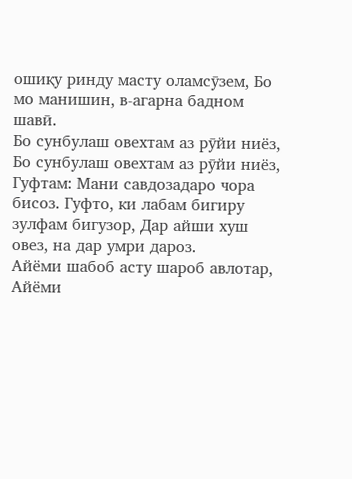ошиқу ринду масту оламсӯзем, Бо мо манишин, в-агарна бадном шавӣ.
Бо сунбулаш овехтам аз рӯйи ниёз,
Бо сунбулаш овехтам аз рӯйи ниёз, Гуфтам: Мани савдозадаро чора бисоз. Гуфто, ки лабам бигиру зулфам бигузор, Дар айши хуш овез, на дар умри дароз.
Айёми шабоб асту шароб авлотар,
Айёми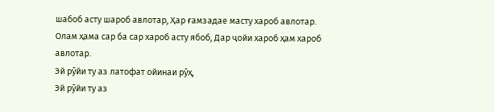шабоб асту шароб авлотар, Ҳар ғамзадае масту хароб авлотар. Олам ҳама сар ба сар хароб асту ябоб, Дар ҷойи хароб ҳам хароб авлотар.
Эй рӯйи ту аз латофат ойинаи рӯҳ,
Эй рӯйи ту аз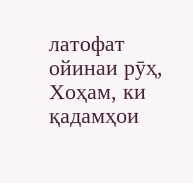латофат ойинаи рӯҳ, Хоҳам, ки қадамҳои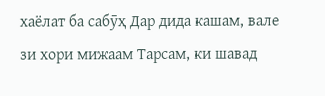хаёлат ба сабӯҳ Дар дида кашам, вале зи хори мижаам Тарсам, ки шавад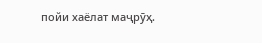пойи хаёлат маҷрӯҳ.